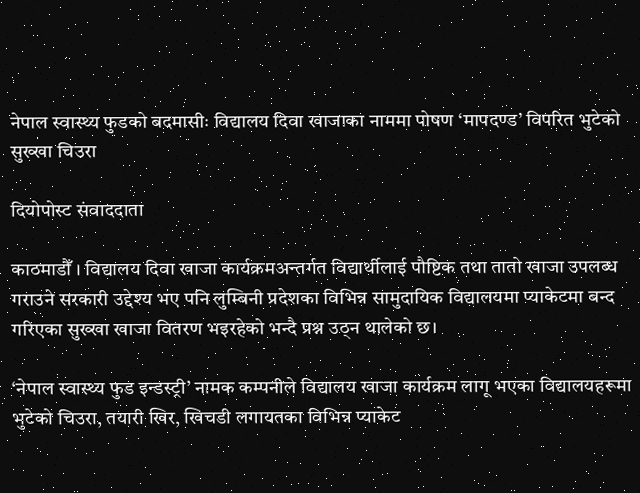नेपाल स्वास्थ्य फुडको बदमासीः विद्यालय दिवा खाजाका नाममा पोषण ‘मापदण्ड’ विपरित भुटेको सुख्खा चिउरा

दियोपोस्ट संवाददाता

काठमाडौँ । विद्यालय दिवा खाजा कार्यक्रमअन्तर्गत विद्यार्थीलाई पौष्टिक तथा तातो खाजा उपलब्ध गराउने सरकारी उद्देश्य भए पनि लुम्बिनी प्रदेशका विभिन्न सामुदायिक विद्यालयमा प्याकेटमा बन्द गरिएका सुख्खा खाजा वितरण भइरहेको भन्दै प्रश्न उठ्न थालेको छ।

‘नेपाल स्वास्थ्य फुड इन्डस्ट्री’ नामक कम्पनीले विद्यालय खाजा कार्यक्रम लागू भएका विद्यालयहरूमा भुटेको चिउरा, तयारी खिर, खिचडी लगायतका विभिन्न प्याकेट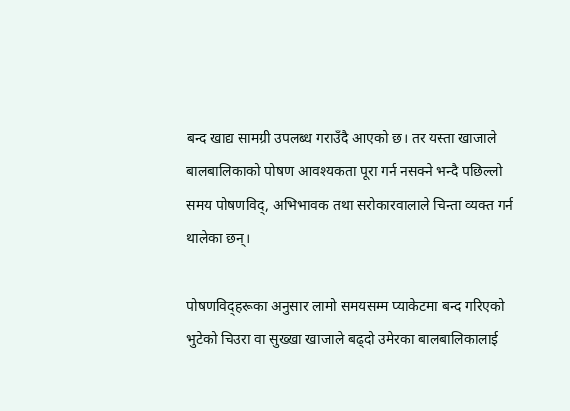बन्द खाद्य सामग्री उपलब्ध गराउँदै आएको छ। तर यस्ता खाजाले बालबालिकाको पोषण आवश्यकता पूरा गर्न नसक्ने भन्दै पछिल्लो समय पोषणविद्, अभिभावक तथा सरोकारवालाले चिन्ता व्यक्त गर्न थालेका छन्।

पोषणविद्हरूका अनुसार लामो समयसम्म प्याकेटमा बन्द गरिएको भुटेको चिउरा वा सुख्खा खाजाले बढ्दो उमेरका बालबालिकालाई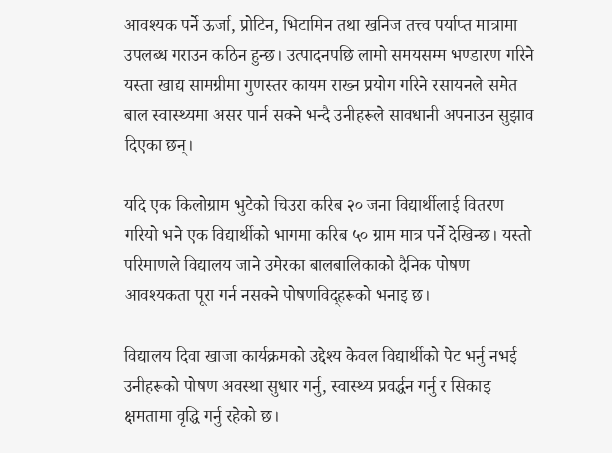आवश्यक पर्ने ऊर्जा, प्रोटिन, भिटामिन तथा खनिज तत्त्व पर्याप्त मात्रामा उपलब्ध गराउन कठिन हुन्छ। उत्पादनपछि लामो समयसम्म भण्डारण गरिने यस्ता खाद्य सामग्रीमा गुणस्तर कायम राख्न प्रयोग गरिने रसायनले समेत बाल स्वास्थ्यमा असर पार्न सक्ने भन्दै उनीहरूले सावधानी अपनाउन सुझाव दिएका छन्।

यदि एक किलोग्राम भुटेको चिउरा करिब २० जना विद्यार्थीलाई वितरण गरियो भने एक विद्यार्थीको भागमा करिब ५० ग्राम मात्र पर्ने देखिन्छ। यस्तो परिमाणले विद्यालय जाने उमेरका बालबालिकाको दैनिक पोषण आवश्यकता पूरा गर्न नसक्ने पोषणविद्हरूको भनाइ छ।

विद्यालय दिवा खाजा कार्यक्रमको उद्देश्य केवल विद्यार्थीको पेट भर्नु नभई उनीहरूको पोषण अवस्था सुधार गर्नु, स्वास्थ्य प्रवर्द्धन गर्नु र सिकाइ क्षमतामा वृद्धि गर्नु रहेको छ।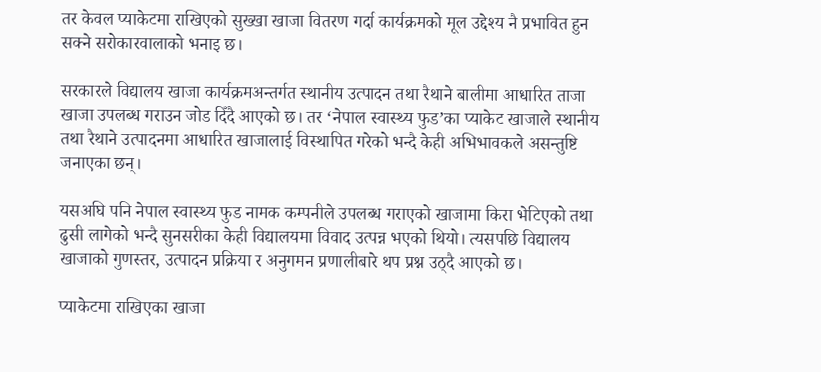तर केवल प्याकेटमा राखिएको सुख्खा खाजा वितरण गर्दा कार्यक्रमको मूल उद्देश्य नै प्रभावित हुन सक्ने सरोकारवालाको भनाइ छ।

सरकारले विद्यालय खाजा कार्यक्रमअन्तर्गत स्थानीय उत्पादन तथा रैथाने बालीमा आधारित ताजा खाजा उपलब्ध गराउन जोड दिँदै आएको छ। तर ‘नेपाल स्वास्थ्य फुड’का प्याकेट खाजाले स्थानीय तथा रैथाने उत्पादनमा आधारित खाजालाई विस्थापित गरेको भन्दै केही अभिभावकले असन्तुष्टि जनाएका छन्।

यसअघि पनि नेपाल स्वास्थ्य फुड नामक कम्पनीले उपलब्ध गराएको खाजामा किरा भेटिएको तथा ढुसी लागेको भन्दै सुनसरीका केही विद्यालयमा विवाद उत्पन्न भएको थियो। त्यसपछि विद्यालय खाजाको गुणस्तर, उत्पादन प्रक्रिया र अनुगमन प्रणालीबारे थप प्रश्न उठ्दै आएको छ।

प्याकेटमा राखिएका खाजा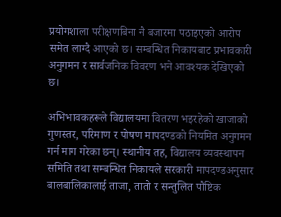प्रयोगशाला परीक्षणबिना नै बजारमा पठाइएको आरोप समेत लाग्दै आएको छ। सम्बन्धित निकायबाट प्रभावकारी अनुगमन र सार्वजनिक विवरण भने आवश्यक देखिएको छ।

अभिभावकहरूले विद्यालयमा वितरण भइरहेको खाजाको गुणस्तर, परिमाण र पोषण मापदण्डको नियमित अनुगमन गर्न माग गरेका छन्। स्थानीय तह, विद्यालय व्यवस्थापन समिति तथा सम्बन्धित निकायले सरकारी मापदण्डअनुसार बालबालिकालाई ताजा, तातो र सन्तुलित पौष्टिक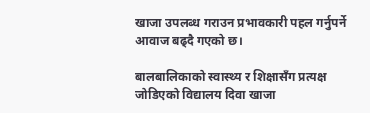खाजा उपलब्ध गराउन प्रभावकारी पहल गर्नुपर्ने आवाज बढ्दै गएको छ।

बालबालिकाको स्वास्थ्य र शिक्षासँग प्रत्यक्ष जोडिएको विद्यालय दिवा खाजा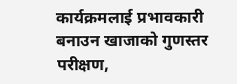कार्यक्रमलाई प्रभावकारी बनाउन खाजाको गुणस्तर परीक्षण,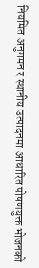नियमित अनुगमन र स्थानीय उत्पादनमा आधारित पोषणयुक्त भोजनको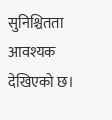सुनिश्चितता आवश्यक देखिएको छ।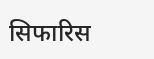सिफारिस